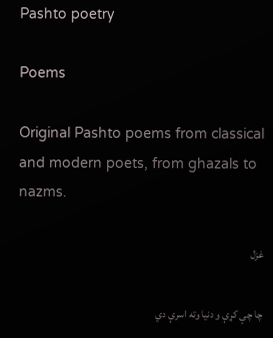Pashto poetry

Poems

Original Pashto poems from classical and modern poets, from ghazals to nazms.

غزل

چا چې کړې و دنيا وته اسرې دي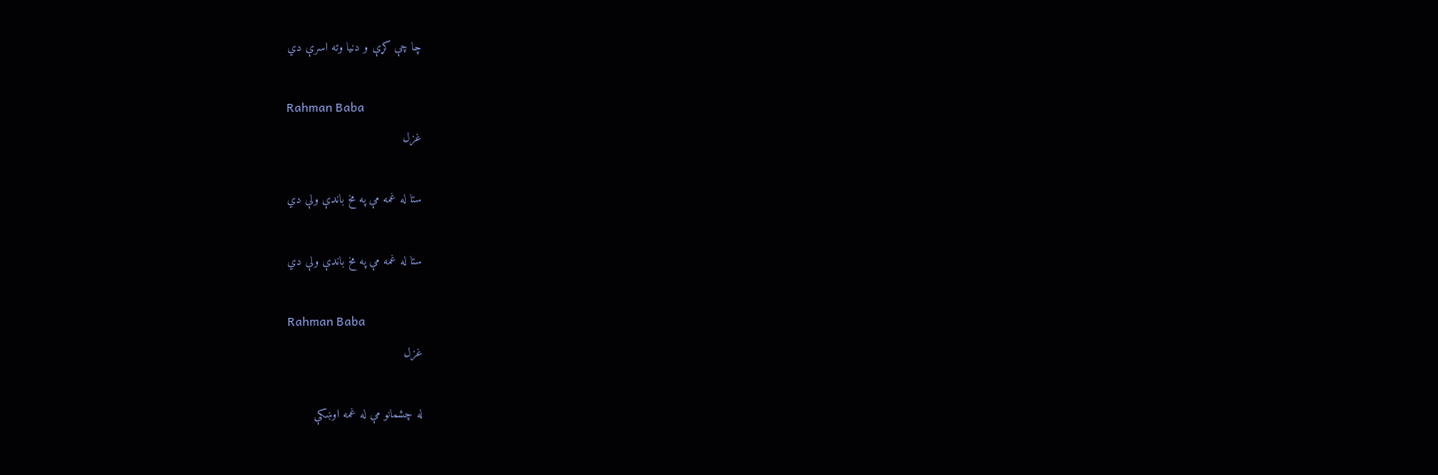چا چې کړې و دنيا وته اسرې دي

Rahman Baba
غزل

ستا له غمه مې په مخ باندې ولې دي

ستا له غمه مې په مخ باندې ولې دي

Rahman Baba
غزل

له چشمانو مې له غمه اوښکې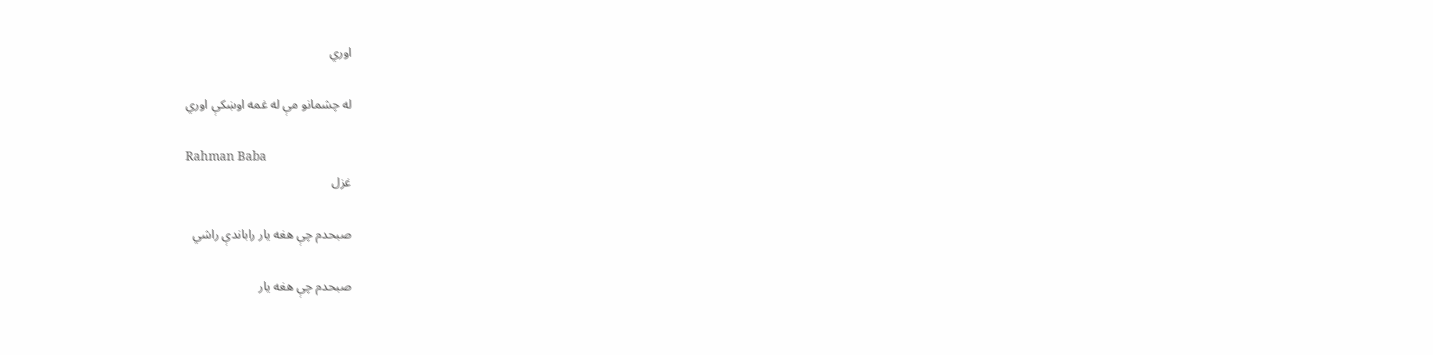اوري

له چشمانو مې له غمه اوښکې اوري

Rahman Baba
غزل

صبحدم چې هغه يار راباندې راشي

صبحدم چې هغه يار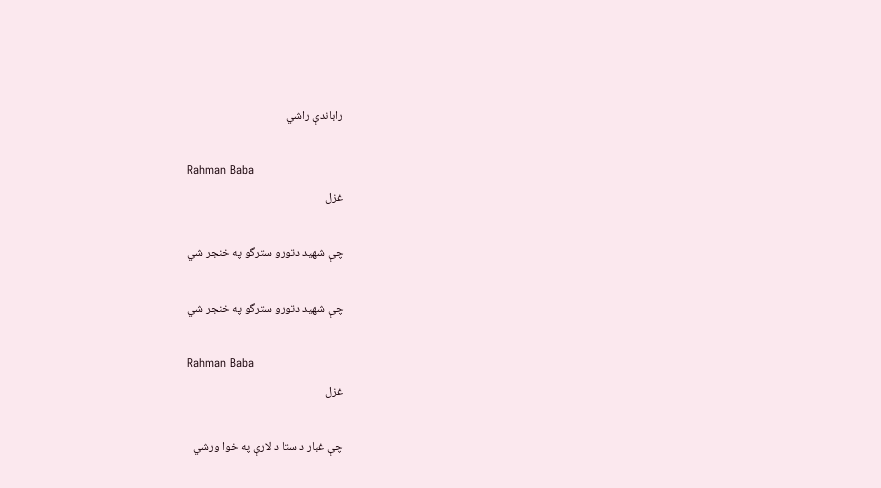راباندې راشي

Rahman Baba
غزل

چې شهيد دتورو سترگو په خنجر شي

چې شهيد دتورو سترگو په خنجر شي

Rahman Baba
غزل

چې غبار د ستا د لارې په خوا ورشي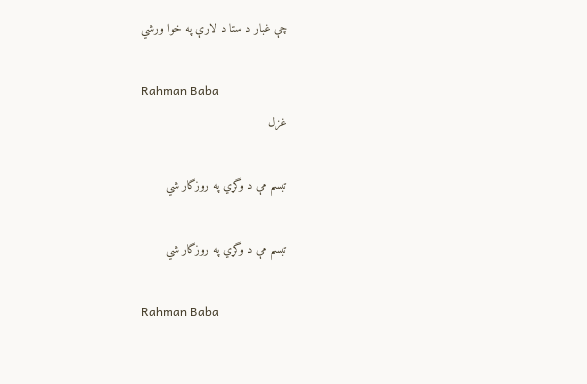چې غبار د ستا د لارې په خوا ورشي

Rahman Baba
غزل

تبسم مې د وگړي په روزگار شي

تبسم مې د وگړي په روزگار شي

Rahman Baba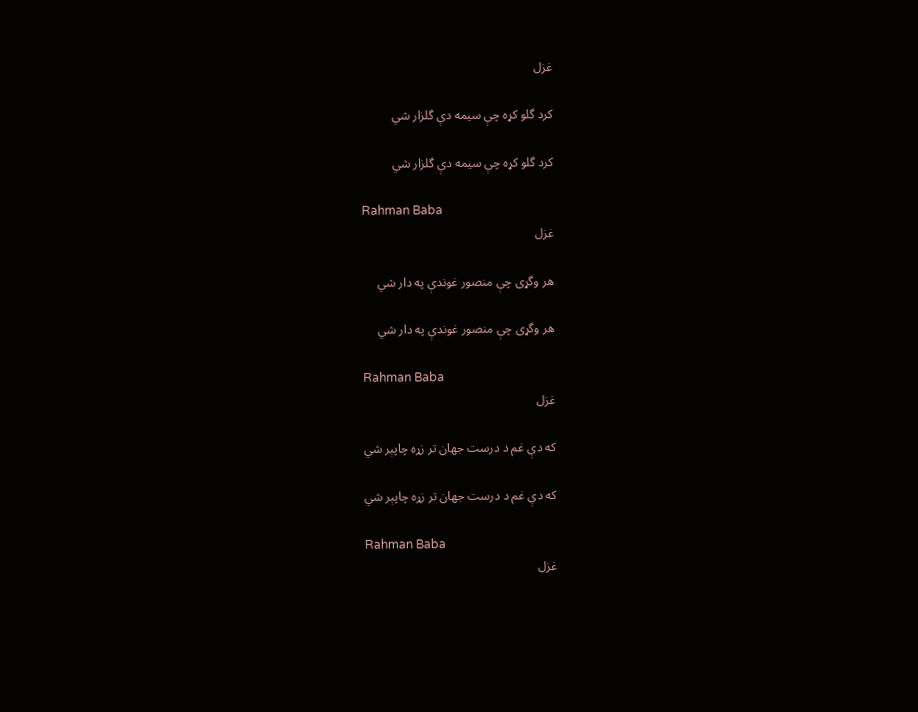غزل

کرد گلو کړه چې سيمه دې گلزار شي

کرد گلو کړه چې سيمه دې گلزار شي

Rahman Baba
غزل

هر وگړی چې منصور غوندې په دار شي

هر وگړی چې منصور غوندې په دار شي

Rahman Baba
غزل

که دې غم د درست جهان تر زړه چاپېر شي

که دې غم د درست جهان تر زړه چاپېر شي

Rahman Baba
غزل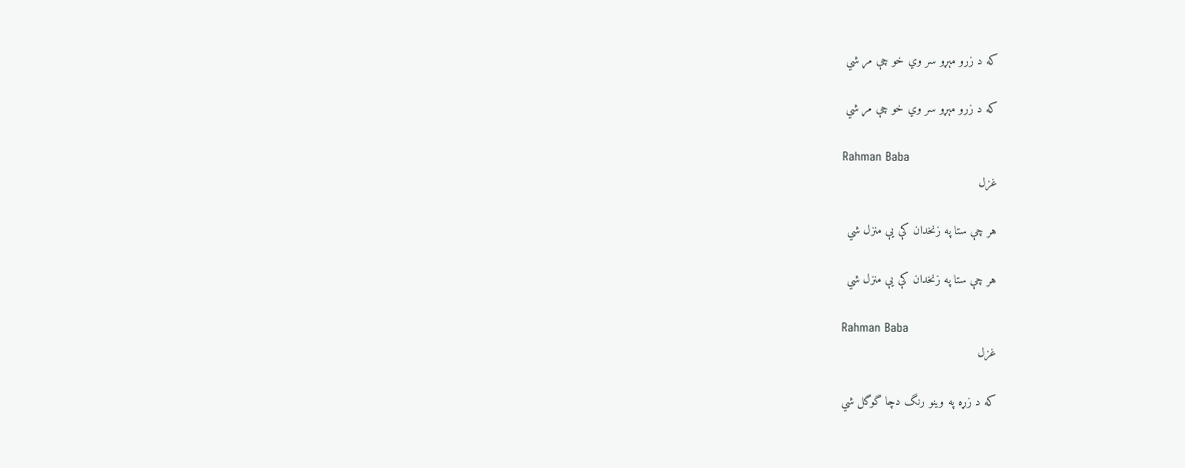که د زرو مېړو سر وي خو چې مړ شي

که د زرو مېړو سر وي خو چې مړ شي

Rahman Baba
غزل

هر چې ستا په زنخدان کې يې منزل شي

هر چې ستا په زنخدان کې يې منزل شي

Rahman Baba
غزل

که د زړه په وينو رنگ دچا گوگل شي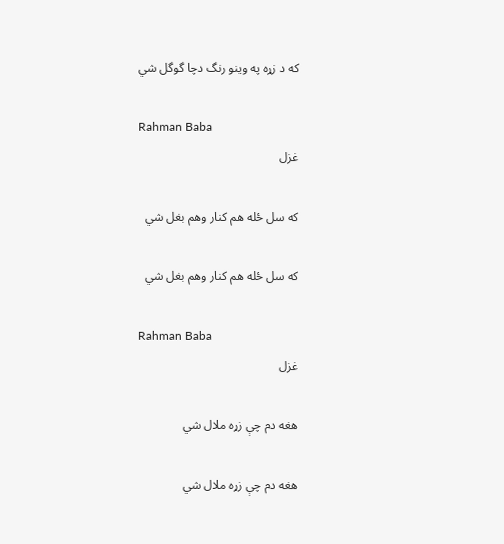که د زړه په وينو رنگ دچا گوگل شي

Rahman Baba
غزل

که سل ځله هم کنار وهم بغل شي

که سل ځله هم کنار وهم بغل شي

Rahman Baba
غزل

هغه دم چې زړه ملال شي

هغه دم چې زړه ملال شي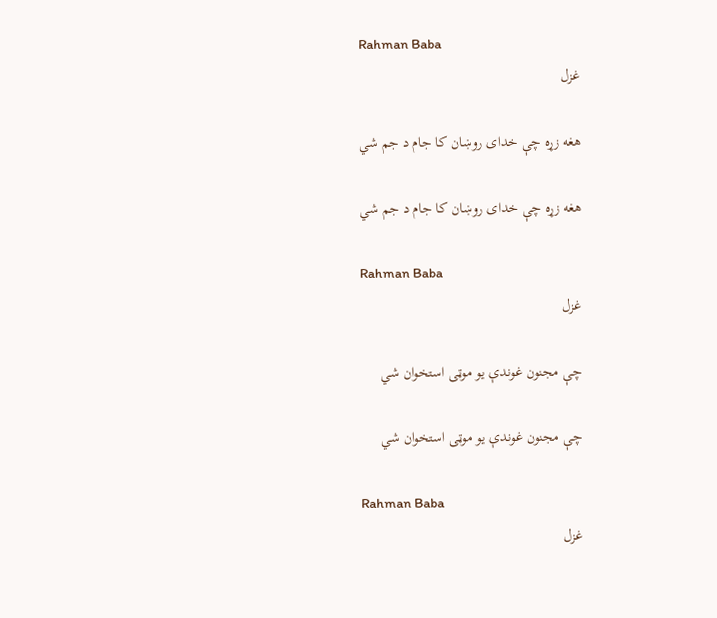Rahman Baba
غزل

هغه زړه چې خدای روښان کا جام د جم شي

هغه زړه چې خدای روښان کا جام د جم شي

Rahman Baba
غزل

چې مجنون غوندې يو موټی استخوان شي

چې مجنون غوندې يو موټی استخوان شي

Rahman Baba
غزل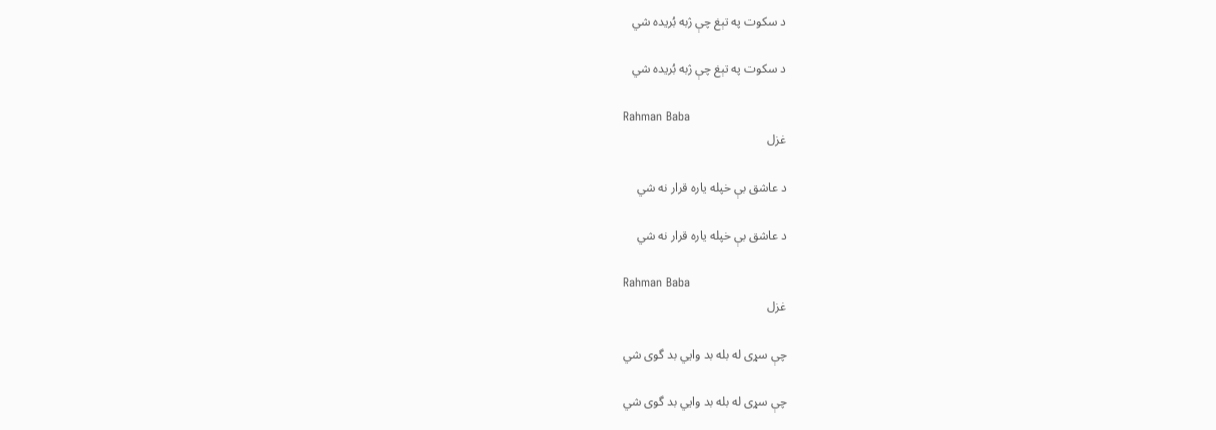د سکوت په تېغ چې ژبه بُريده شي

د سکوت په تېغ چې ژبه بُريده شي

Rahman Baba
غزل

د عاشق بې خپله ياره قرار نه شي

د عاشق بې خپله ياره قرار نه شي

Rahman Baba
غزل

چې سړی له بله بد وايي بد گوی شي

چې سړی له بله بد وايي بد گوی شي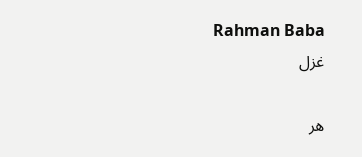Rahman Baba
غزل

هر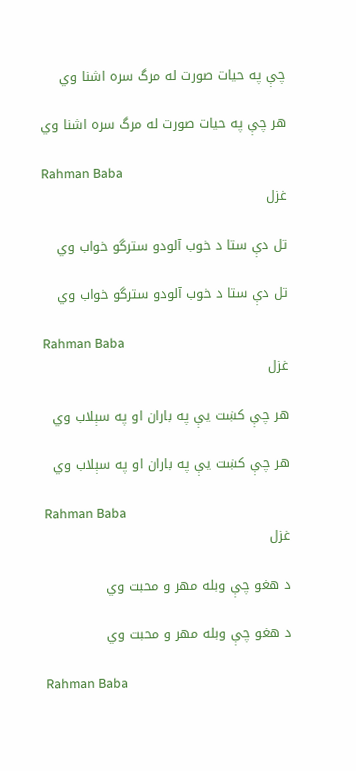چې په حيات صورت له مرگ سره اشنا وي

هر چې په حيات صورت له مرگ سره اشنا وي

Rahman Baba
غزل

تل دې ستا د خوب آلودو سترگو خواب وي

تل دې ستا د خوب آلودو سترگو خواب وي

Rahman Baba
غزل

هر چې کښت يې په باران او په سېلاب وي

هر چې کښت يې په باران او په سېلاب وي

Rahman Baba
غزل

د هغو چې وبله مهر و محبت وي

د هغو چې وبله مهر و محبت وي

Rahman Baba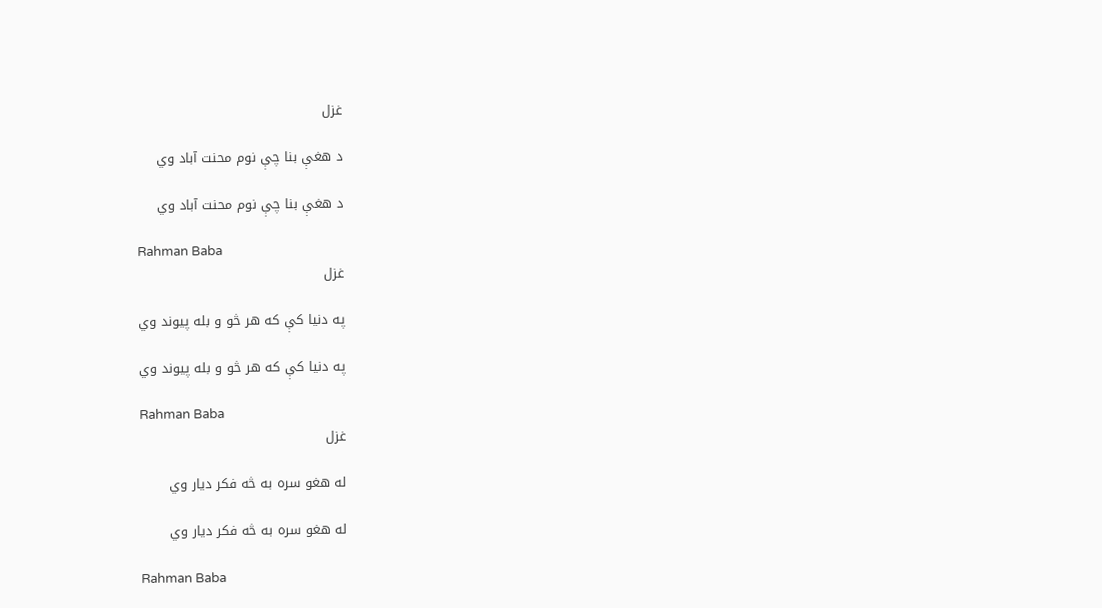غزل

د هغې بنا چې نوم محنت آباد وي

د هغې بنا چې نوم محنت آباد وي

Rahman Baba
غزل

په دنيا کې که هر څو و بله پيوند وي

په دنيا کې که هر څو و بله پيوند وي

Rahman Baba
غزل

له هغو سره به څه فکر ديار وي

له هغو سره به څه فکر ديار وي

Rahman Baba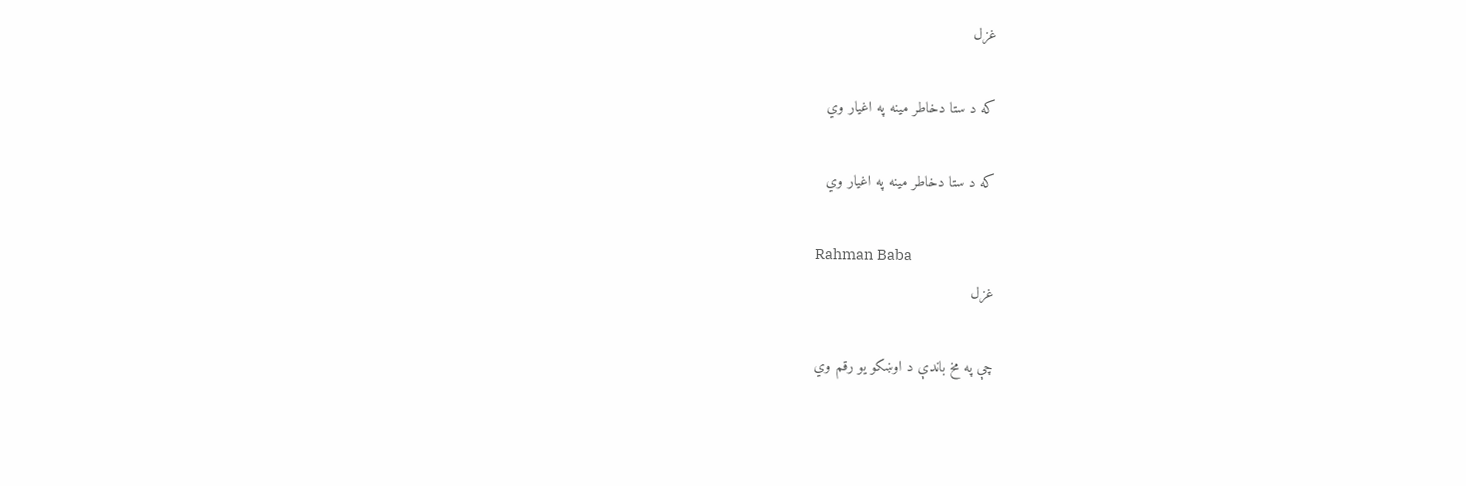غزل

که د ستا دخاطر مينه په اغيار وي

که د ستا دخاطر مينه په اغيار وي

Rahman Baba
غزل

چې په مخ باندې د اوښکو يو رقم وي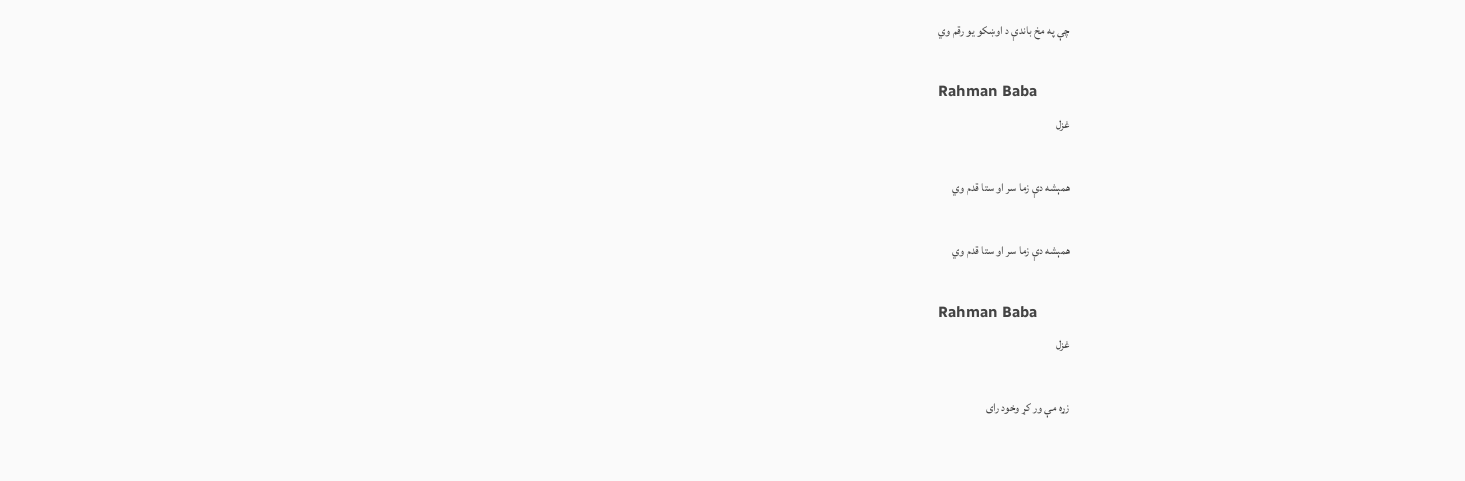چې په مخ باندې د اوښکو يو رقم وي

Rahman Baba
غزل

همېشه دې زما سر او ستا قدم وي

همېشه دې زما سر او ستا قدم وي

Rahman Baba
غزل

زړه مې ور کړ وخود رای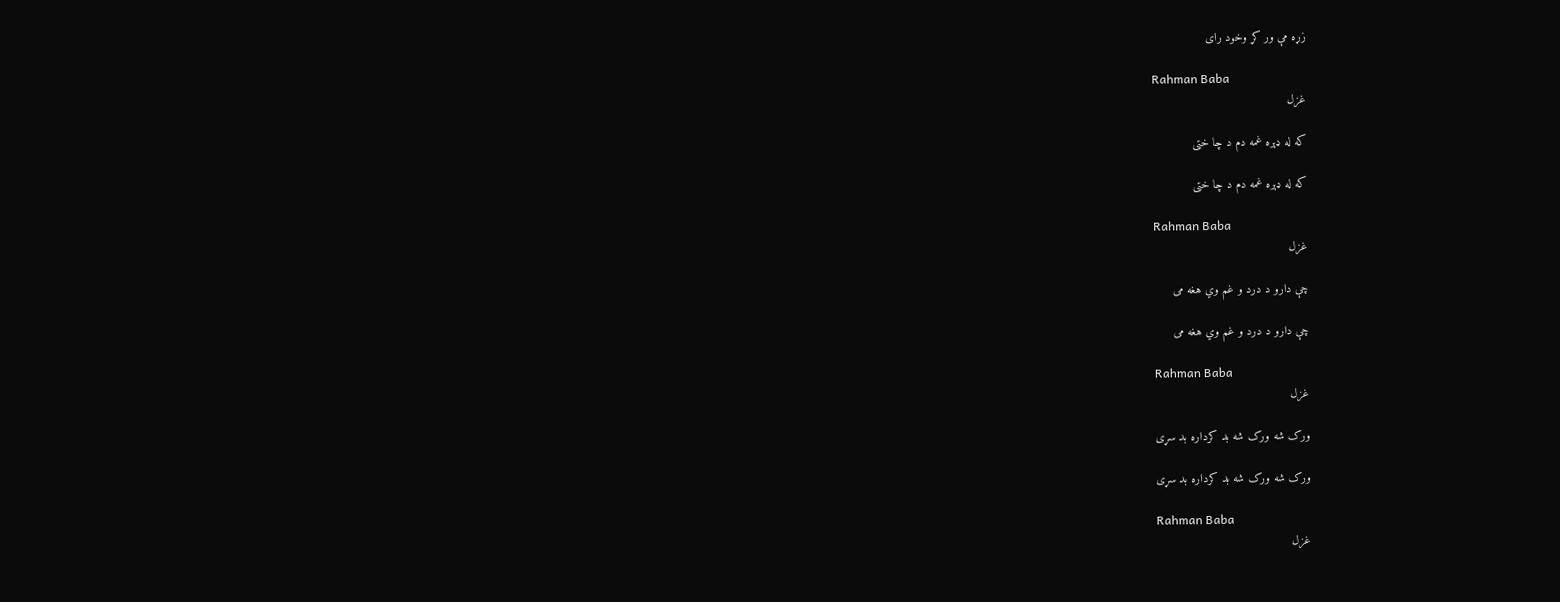زړه مې ور کړ وخود رای

Rahman Baba
غزل

که له ډېره غمه دم د چا ختی

که له ډېره غمه دم د چا ختی

Rahman Baba
غزل

چې دارو د درد و غم وي هغه می

چې دارو د درد و غم وي هغه می

Rahman Baba
غزل

ورک شه ورک شه بد کرداره بد سړی

ورک شه ورک شه بد کرداره بد سړی

Rahman Baba
غزل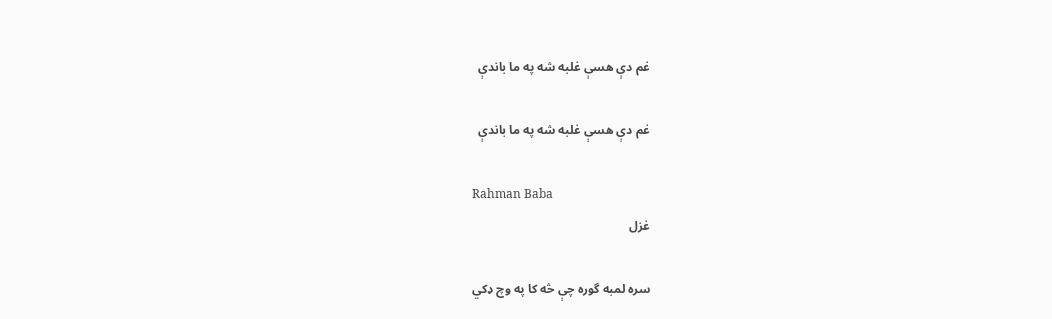غم دې هسې غلبه شه په ما باندې

غم دې هسې غلبه شه په ما باندې

Rahman Baba
غزل

سره لمبه گوره چې څه کا په وچ ډکي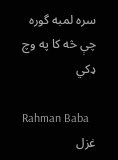سره لمبه گوره چې څه کا په وچ ډکي

Rahman Baba
غزل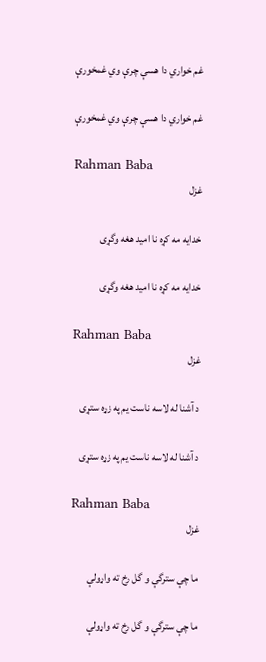غم خواري دا هسې چرې وي غمخورې

غم خواري دا هسې چرې وي غمخورې

Rahman Baba
غزل

خدايه مه کړه نا اميد هغه وگړی

خدايه مه کړه نا اميد هغه وگړی

Rahman Baba
غزل

د آشنا له لاسه ناست يم په زړه ستړی

د آشنا له لاسه ناست يم په زړه ستړی

Rahman Baba
غزل

ما چې سترگې و گل رخ ته واړولې

ما چې سترگې و گل رخ ته واړولې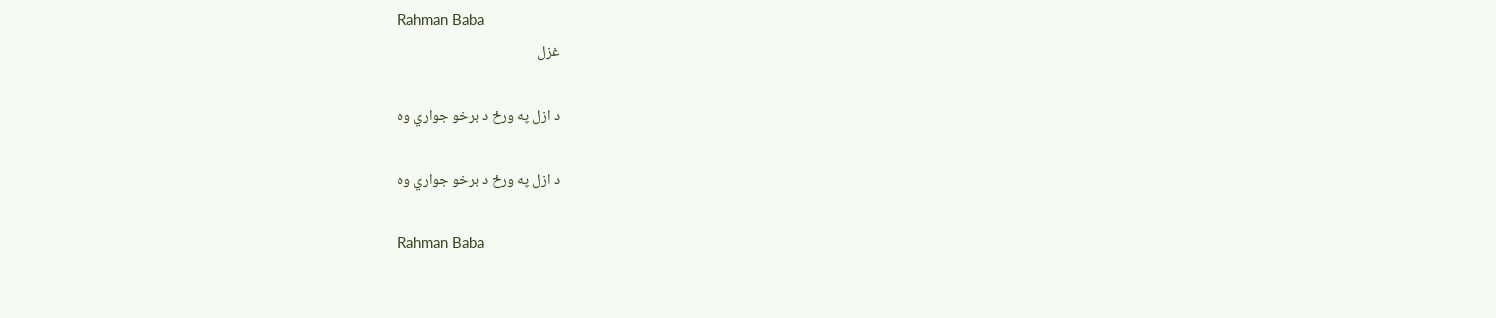Rahman Baba
غزل

د ازل په ورځ د برخو جواري وه

د ازل په ورځ د برخو جواري وه

Rahman Baba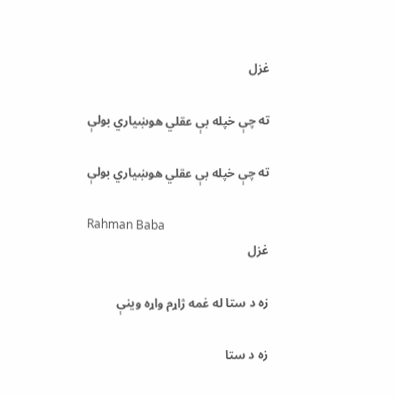غزل

ته چې خپله بې عقلي هوښياري بولې

ته چې خپله بې عقلي هوښياري بولې

Rahman Baba
غزل

زه د ستا له غمه ژاړم واړه وينې

زه د ستا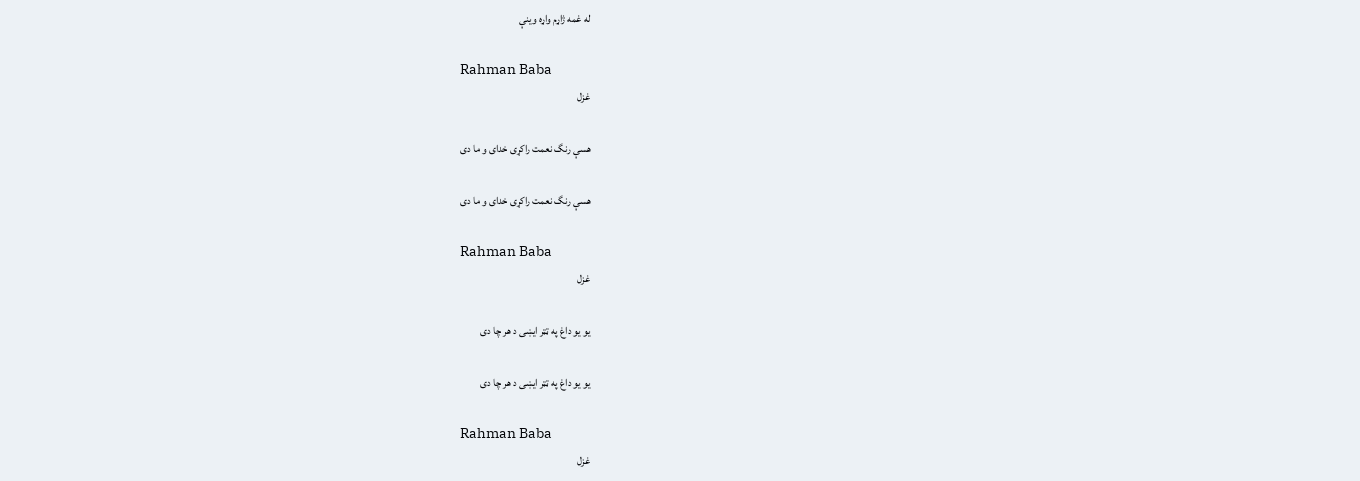له غمه ژاړم واړه وينې

Rahman Baba
غزل

هسې رنگ نعمت راکړی خدای و ما دی

هسې رنگ نعمت راکړی خدای و ما دی

Rahman Baba
غزل

يو يو داغ په ټټر ايښی د هر چا دی

يو يو داغ په ټټر ايښی د هر چا دی

Rahman Baba
غزل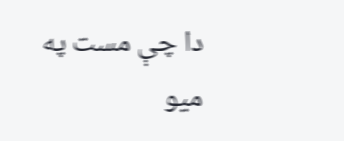دا چې مست په ميو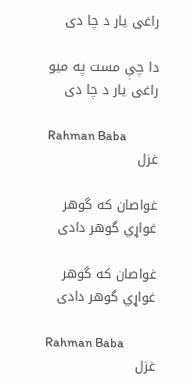راغی يار د چا دی

دا چې مست په ميو راغی يار د چا دی

Rahman Baba
غزل

غواصان که گوهر غواړي گوهر دادی

غواصان که گوهر غواړي گوهر دادی

Rahman Baba
غزل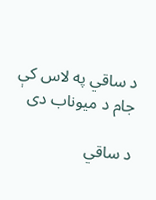د ساقي په لاس کې جام د ميوناب دی

د ساقي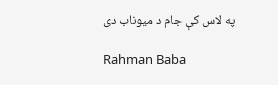په لاس کې جام د ميوناب دی

Rahman Baba